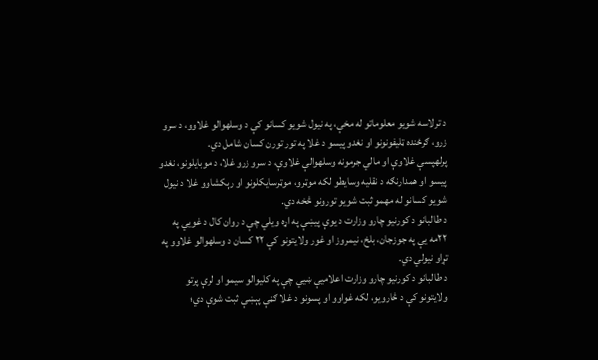د ترلاسه شویو معلوماتو له مخې، په نیول شویو کسانو کې د وسلهوالو غلاوو، د سرو زرو، ګرځنده ټلیفونونو او نغدو پیسو د غلا په تور تورن کسان شامل دي.
پرلهپسې غلاوې او مالي جرمونه وسلهوالې غلاوې، د سرو زرو غلا، د موبایلونو، نغدو پیسو او همدارنګه د نقلیه وسایطو لکه موټرو، موټرسایکلونو او رېکشاوو غلا د نیول شویو کسانو له مهمو ثبت شویو تورونو څخه دي.
د طالبانو د کورنیو چارو وزارت د یوې پیښې په اړه ویلي چې د روان کال د غويي په ۲۲مه یې په جوزجان، بلخ، نیمروز او غور ولایتونو کې ۲۲ کسان د وسلهوالو غلاوو په تړاو نیولي دي.
د طالبانو د کورنیو چارو وزارت اعلامیې ښيي چې په کلیوالو سیمو او لرې پرتو ولایتونو کې د څارویو، لکه غواوو او پسونو د غلا ګڼې پېښې ثبت شوې دي؛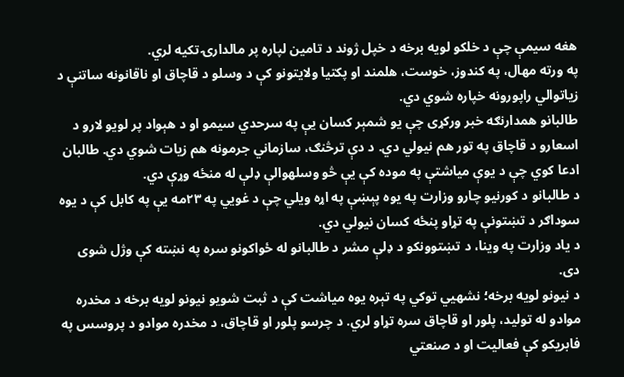هغه سیمې چې د خلکو لویه برخه د خپل ژوند د تامین لپاره پر مالدارۍ تکیه لري.
په ورته مهال، په کندوز، خوست، هلمند او پکتیا ولایتونو کې د وسلو د قاچاق او ناقانونه ساتنې د زیاتوالي راپورونه خپاره شوي دي.
طالبانو همدارنګه خبر ورکړی چې یو شمېر کسان یې په سرحدي سیمو او د هېواد پر لویو لارو د اسعارو د قاچاق په تور هم نیولي دي. د دې ترڅنګ، سازماني جرمونه هم زیات شوي دي. طالبان ادعا کوي چې د یوې میاشتې په موده کې یې څو وسلهوالې ډلې له منځه وړې دي.
د طالبانو د کورنیو چارو وزارت په یوه پېښې په اړه ویلي چې د غويي په ۲۳مه یې په کابل کې د یوه سوداګر د تښتونې په تړاو پنځه کسان نیولي دي.
د یاد وزارت په وینا، د تښتوونکو د ډلې مشر د طالبانو له ځواکونو سره په نښته کې وژل شوی دی.
د نیونو لویه برخه؛ نشهيي توکي په تېره یوه میاشت کې د ثبت شویو نیونو لویه برخه د مخدره موادو له تولید، پلور او قاچاق سره تړاو لري. د چرسو پلور او قاچاق، د مخدره موادو د پروسس په فابریکو کې فعالیت او د صنعتي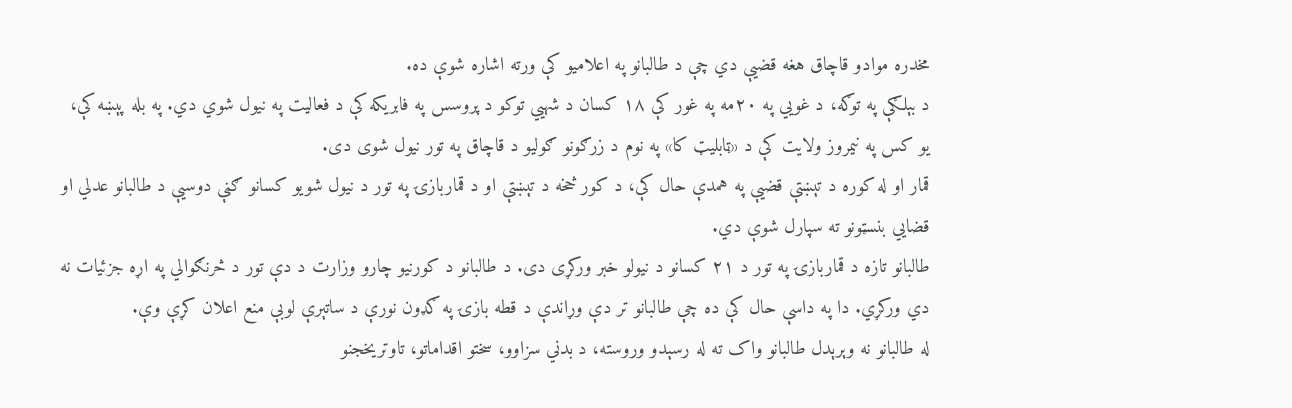مخدره موادو قاچاق هغه قضیې دي چې د طالبانو په اعلامیو کې ورته اشاره شوې ده.
د بېلګې په توګه، د غويي په ۲۰مه په غور کې ۱۸ کسان د شهيي توکو د پروسس په فابریکه کې د فعالیت په نیول شوي دي. په بله پېښه کې، یو کس په نیمروز ولایت کې د «ټابلیټ کا» په نوم د زرګونو ګولیو د قاچاق په تور نیول شوی دی.
قمار او له کوره د تېښتې قضیې په همدې حال کې، د کور څخه د تېښتې او د قماربازۍ په تور د نیول شویو کسانو ګڼې دوسیې د طالبانو عدلي او قضایي بنسټونو ته سپارل شوې دي.
طالبانو تازه د قماربازۍ په تور د ۲۱ کسانو د نیولو خبر ورکړی دی. د طالبانو د کورنیو چارو وزارت د دې تور د څرنګوالي په اړه جزئیات نه دي ورکړي. دا په داسې حال کې ده چې طالبانو تر دې وړاندې د قطه بازۍ په ګډون نورې د ساتېرې لوبې منع اعلان کړې وې.
له طالبانو نه وېرېدل طالبانو واک ته له رسېدو وروسته، د بدني سزاوو، سختو اقداماتو، تاوتریخجنو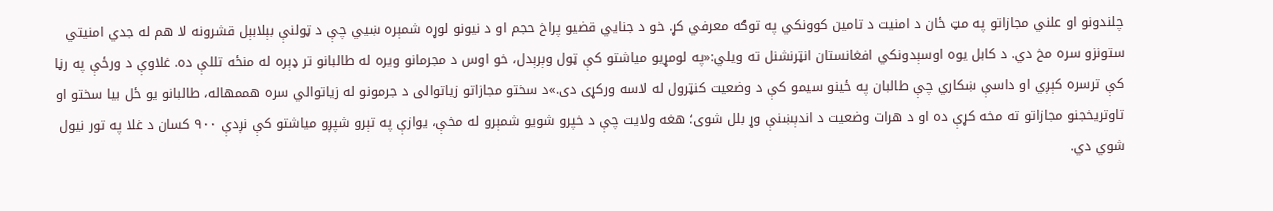چلندونو او علني مجازاتو په مټ ځان د امنیت د تامین کوونکي په توګه معرفي کړ. خو د جنايي قضیو پراخ حجم او د نیونو لوړه شمېره ښيي چې د ټولنې بېلابېل قشرونه لا هم له جدي امنیتي ستونزو سره مخ دي. د کابل یوه اوسېدونکي افغانستان انټرنشنل ته ویلي:«په لومړیو میاشتو کې ټول وېرېدل، خو اوس د مجرمانو ویره له طالبانو تر ډېره له منځه تللې ده. غلاوې د ورځې په رڼا کې ترسره کېږي او داسې ښکاري چې طالبان په ځینو سیمو کې د وضعیت کنټرول له لاسه ورکړی دی.»د سختو مجازاتو زیاتوالی د جرمونو له زیاتوالي سره هممهاله، طالبانو یو ځل بیا سختو او تاوتریخجنو مجازاتو ته مخه کړې ده او د هرات وضعیت د اندېښنې وړ بلل شوی؛ هغه ولایت چې د خپرو شویو شمېرو له مخې، یوازې په تېرو شپږو میاشتو کې نږدې ۹۰۰ کسان د غلا په تور نیول شوي دي.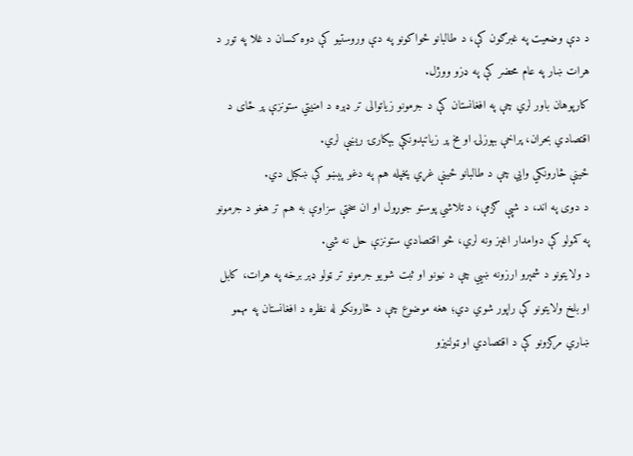د دې وضعیت په غبرګون کې، د طالبانو ځواکونو په دې وروستیو کې دوه کسان د غلا په تور د هرات ښار په عام محضر کې په ډزو ووژل.
کارپوهان باور لري چې په افغانستان کې د جرمونو زیاتوالی تر ډېره د امنیتي ستونزې پر ځای د اقتصادي بحران، پراخې بېوزلۍ او مخ پر زیاتېدونکې بېکارۍ ریښې لري.
ځینې څارونکي وایي چې د طالبانو ځینې غړي پخپله هم په دغو پېښو کې ښکېل دي.
د دوی په اند، د شپې ګزمې، د تلاشي پوستو جوړول او ان سختې سزاوې به هم تر هغو د جرمونو په کمولو کې دوامدار اغېز ونه لري، څو اقتصادي ستونزې حل نه شي.
د ولایتونو د شمېرو ارزونه ښيي چې د نیونو او ثبت شویو جرمونو تر ټولو ډېر برخه په هرات، کابل او بلخ ولایتونو کې راپور شوي دي؛ هغه موضوع چې د څارونکو له نظره د افغانستان په مهمو ښاري مرکزونو کې د اقتصادي او ټولنیزو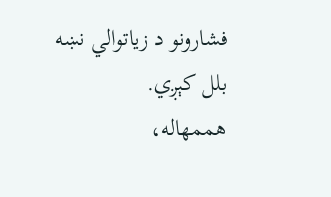فشارونو د زیاتوالي نښه بلل کېږي.
هممهاله،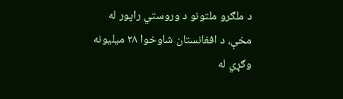د ملګرو ملتونو د وروستي راپور له مخې، د افغانستان شاوخوا ۲۸ میلیونه وګړي له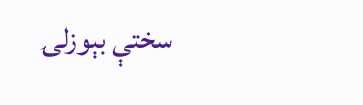سختې بېوزلۍ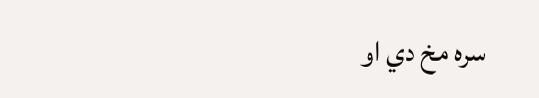سره مخ دي او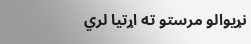نړیوالو مرستو ته اړتیا لري